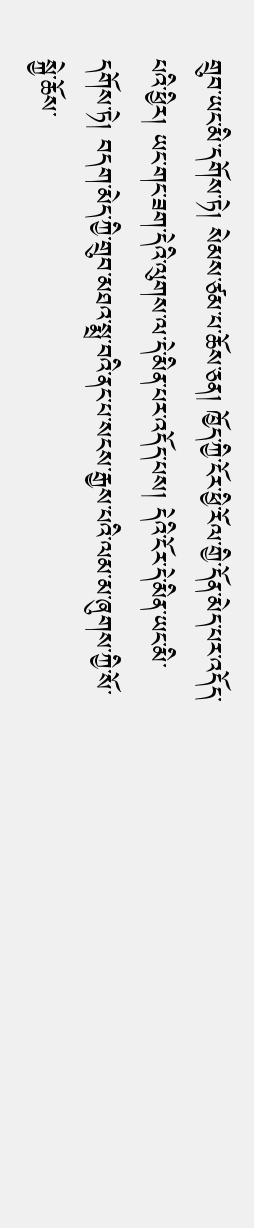གྲུབ་ཡང་མི་དགོས་ཏེ། སེམས་ཙམ་པ་ཆོས་ཅན། ཁྱོད་ཀྱི་ངོར་ཕྱི་རོལ་གྱི་དོན་མེད་པར་འདོད་པའི་ཕྱིར། ཡང་གང་ཟག་དེའི་ལུགས་ལ་དེ་མིན་པར་འདོད་པས། དེའི་ངོར་དེ་མིན་ཡང་མི་དགོས་ཏེ། བདག་མེད་ཀྱི་གྲུབ་མཐའ་སྨྲ་བའི་ནང་པ་སངས་རྒྱས་པའི་ལམ་མ་ཞུགས་ཀྱི་སོ་སྐྱེ་ཆོས་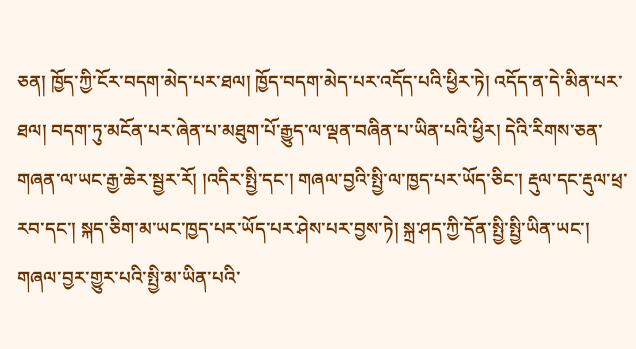ཅན། ཁྱོད་ཀྱི་ངོར་བདག་མེད་པར་ཐལ། ཁྱོད་བདག་མེད་པར་འདོད་པའི་ཕྱིར་ཏེ། འདོད་ན་དེ་མིན་པར་ཐལ། བདག་ཏུ་མངོན་པར་ཞེན་པ་མཐུག་པོ་རྒྱུད་ལ་ལྡན་བཞིན་པ་ཡིན་པའི་ཕྱིར། དེའི་རིགས་ཅན་གཞན་ལ་ཡང་རྒྱ་ཆེར་སྦྱར་རོ། །འདིར་སྤྱི་དང་། གཞལ་བྱའི་སྤྱི་ལ་ཁྱད་པར་ཡོད་ཅིང་། རྡུལ་དང་རྡུལ་ཕྲ་རབ་དང་། སྐད་ཅིག་མ་ཡང་ཁྱད་པར་ཡོད་པར་ཤེས་པར་བྱས་ཏེ། སྐྲ་ཤད་ཀྱི་དོན་སྤྱི་སྤྱི་ཡིན་ཡང་། གཞལ་བྱར་གྱུར་པའི་སྤྱི་མ་ཡིན་པའི་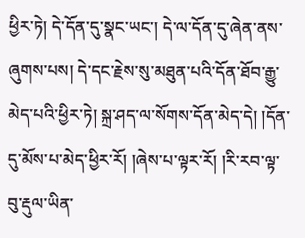ཕྱིར་ཏེ། དེ་དོན་དུ་སྣང་ཡང་། དེ་ལ་དོན་དུ་ཞེན་ནས་ཞུགས་པས། དེ་དང་རྗེས་སུ་མཐུན་པའི་དོན་ཐོབ་རྒྱུ་མེད་པའི་ཕྱིར་ཏེ། སྐྲ་ཤད་ལ་སོགས་དོན་མེད་དེ། །དོན་དུ་མོས་པ་མེད་ཕྱིར་རོ། །ཞེས་པ་ལྟར་རོ། །རི་རབ་ལྟ་བུ་རྡུལ་ཡིན་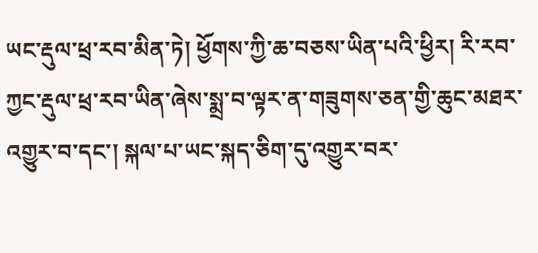ཡང་རྡུལ་ཕྲ་རབ་མིན་ཏེ། ཕྱོགས་ཀྱི་ཆ་བཅས་ཡིན་པའི་ཕྱིར། རི་རབ་ཀྱང་རྡུལ་ཕྲ་རབ་ཡིན་ཞེས་སྨྲ་བ་ལྟར་ན་གཟུགས་ཅན་གྱི་ཆུང་མཐར་འགྱུར་བ་དང་། སྐལ་པ་ཡང་སྐད་ཅིག་དུ་འགྱུར་བར་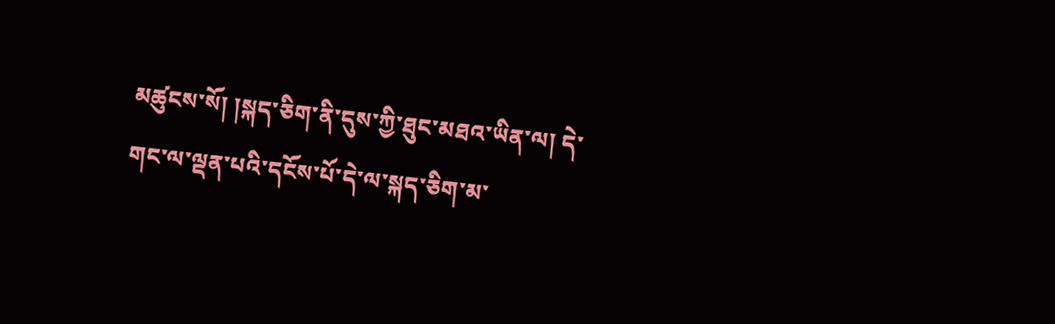མཚུངས་སོ། །སྐད་ཅིག་ནི་དུས་ཀྱི་ཐུང་མཐའ་ཡིན་ལ། དེ་གང་ལ་ལྡན་པའི་དངོས་པོ་དེ་ལ་སྐད་ཅིག་མ་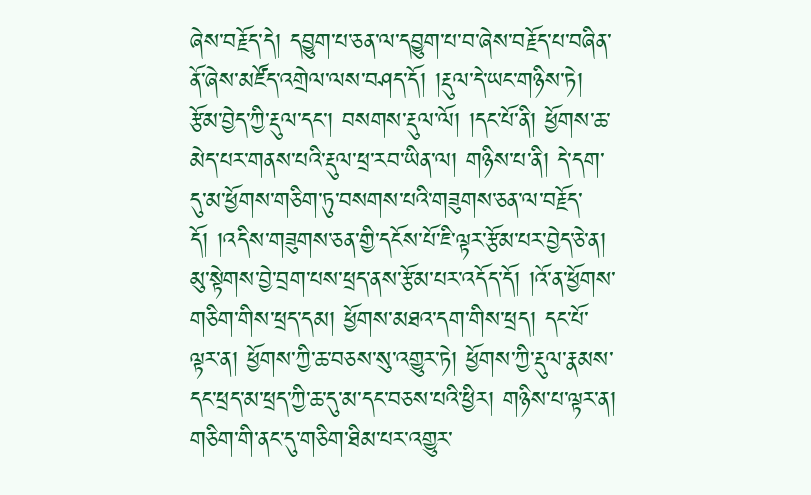ཞེས་བརྗོད་དེ། དབྱུག་པ་ཅན་ལ་དབྱུག་པ་བ་ཞེས་བརྗོད་པ་བཞིན་ནོ་ཞེས་མཛོད་འགྲེལ་ལས་བཤད་དོ། །རྡུལ་དེ་ཡང་གཉིས་ཏེ། རྩོམ་བྱེད་ཀྱི་རྡུལ་དང་། བསགས་རྡུལ་ལོ། །དང་པོ་ནི། ཕྱོགས་ཆ་མེད་པར་གནས་པའི་རྡུལ་ཕྲ་རབ་ཡིན་ལ། གཉིས་པ་ནི། དེ་དག་དུ་མ་ཕྱོགས་གཅིག་ཏུ་བསགས་པའི་གཟུགས་ཅན་ལ་བརྗོད་དོ། །འདིས་གཟུགས་ཅན་གྱི་དངོས་པོ་ཇི་ལྟར་རྩོམ་པར་བྱེད་ཅེ་ན། མུ་སྟེགས་བྱེ་བྲག་པས་ཕྲད་ནས་རྩོམ་པར་འདོད་དོ། །འོ་ན་ཕྱོགས་གཅིག་གིས་ཕྲད་དམ། ཕྱོགས་མཐའ་དག་གིས་ཕྲད། དང་པོ་ལྟར་ན། ཕྱོགས་ཀྱི་ཆ་བཅས་སུ་འགྱུར་ཏེ། ཕྱོགས་ཀྱི་རྡུལ་རྣམས་དང་ཕྲད་མ་ཕྲད་ཀྱི་ཆ་དུ་མ་དང་བཅས་པའི་ཕྱིར། གཉིས་པ་ལྟར་ན། གཅིག་གི་ནང་དུ་གཅིག་ཐིམ་པར་འགྱུར་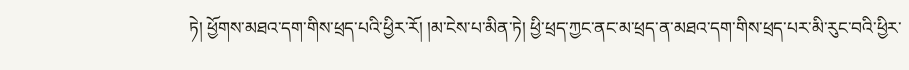ཏེ། ཕྱོགས་མཐའ་དག་གིས་ཕྲད་པའི་ཕྱིར་རོ། །མ་ངེས་པ་མིན་ཏེ། ཕྱི་ཕྲད་ཀྱང་ནང་མ་ཕྲད་ན་མཐའ་དག་གིས་ཕྲད་པར་མི་རུང་བའི་ཕྱིར་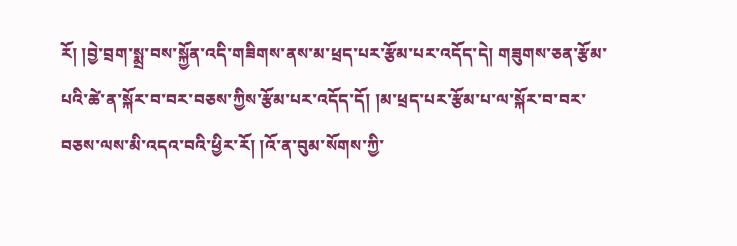རོ། །བྱེ་བྲག་སྨྲ་བས་སྐྱོན་འདི་གཟིགས་ནས་མ་ཕྲད་པར་རྩོམ་པར་འདོད་དེ། གཟུགས་ཅན་རྩོམ་པའི་ཚེ་ན་སྐོར་བ་བར་བཅས་ཀྱིས་རྩོམ་པར་འདོད་དོ། །མ་ཕྲད་པར་རྩོམ་པ་ལ་སྐོར་བ་བར་བཅས་ལས་མི་འདའ་བའི་ཕྱིར་རོ། །འོ་ན་བུམ་སོགས་ཀྱི་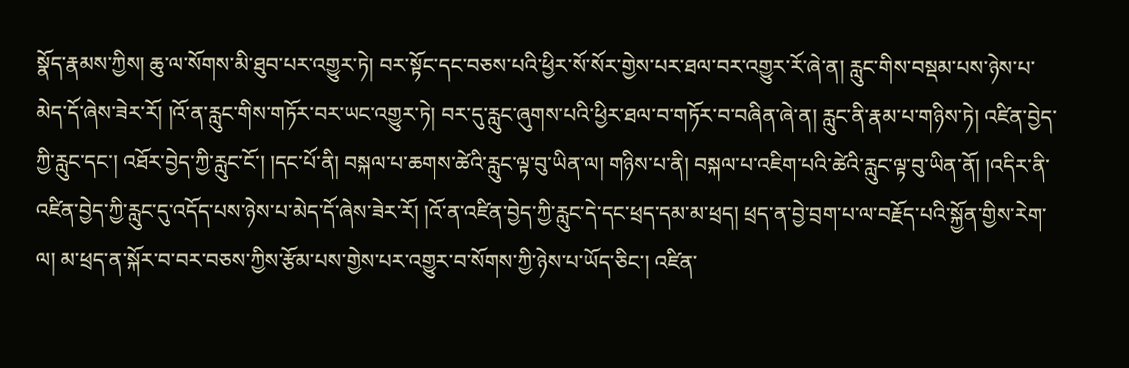སྣོད་རྣམས་ཀྱིས། ཆུ་ལ་སོགས་མི་ཐུབ་པར་འགྱུར་ཏེ། བར་སྟོང་དང་བཅས་པའི་ཕྱིར་སོ་སོར་གྱེས་པར་ཐལ་བར་འགྱུར་རོ་ཞེ་ན། རླུང་གིས་བསྡམ་པས་ཉེས་པ་མེད་དོ་ཞེས་ཟེར་རོ། །འོ་ན་རླུང་གིས་གཏོར་བར་ཡང་འགྱུར་ཏེ། བར་དུ་རླུང་ཞུགས་པའི་ཕྱིར་ཐལ་བ་གཏོར་བ་བཞིན་ཞེ་ན། རླུང་ནི་རྣམ་པ་གཉིས་ཏེ། འཛིན་བྱེད་ཀྱི་རླུང་དང་། འཐོར་བྱེད་ཀྱི་རླུང་ངོ་། །དང་པོ་ནི། བསྐལ་པ་ཆགས་ཚེའི་རླུང་ལྟ་བུ་ཡིན་ལ། གཉིས་པ་ནི། བསྐལ་པ་འཇིག་པའི་ཚེའི་རླུང་ལྟ་བུ་ཡིན་ནོ། །འདིར་ནི་འཛིན་བྱེད་ཀྱི་རླུང་དུ་འདོད་པས་ཉེས་པ་མེད་དོ་ཞེས་ཟེར་རོ། །འོ་ན་འཛིན་བྱེད་ཀྱི་རླུང་དེ་དང་ཕྲད་དམ་མ་ཕྲད། ཕྲད་ན་བྱེ་བྲག་པ་ལ་བརྗོད་པའི་སྐྱོན་གྱིས་རེག་ལ། མ་ཕྲད་ན་སྐོར་བ་བར་བཅས་ཀྱིས་རྩོམ་པས་གྱེས་པར་འགྱུར་བ་སོགས་ཀྱི་ཉེས་པ་ཡོད་ཅིང་། འཛིན་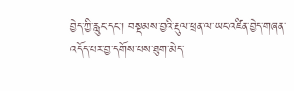བྱེད་ཀྱི་རླུང་དང་། བསྡམས་བྱའི་རྡུལ་ཕྲན་ལ་ཡང་འཛིན་བྱེད་གཞན་འདོད་པར་བྱ་དགོས་པས་ཐུག་མེད་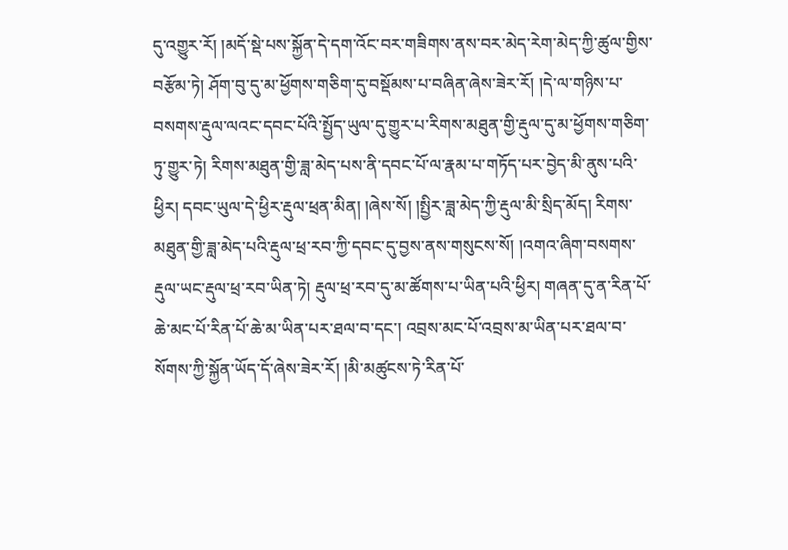དུ་འགྱུར་རོ། །མདོ་སྡེ་པས་སྐྱོན་དེ་དག་འོང་བར་གཟིགས་ནས་བར་མེད་རེག་མེད་ཀྱི་ཚུལ་གྱིས་བརྩོམ་ཏེ། ཤོག་བུ་དུ་མ་ཕྱོགས་གཅིག་དུ་བསྡོམས་པ་བཞིན་ཞེས་ཟེར་རོ། །དེ་ལ་གཉིས་པ་བསགས་རྡུལ་ལའང་དབང་པོའི་སྤྱོད་ཡུལ་དུ་གྱུར་པ་རིགས་མཐུན་གྱི་རྡུལ་དུ་མ་ཕྱོགས་གཅིག་ཏུ་གྱུར་ཏེ། རིགས་མཐུན་གྱི་ཟླ་མེད་པས་ནི་དབང་པོ་ལ་རྣམ་པ་གཏོད་པར་བྱེད་མི་ནུས་པའི་ཕྱིར། དབང་ཡུལ་དེ་ཕྱིར་རྡུལ་ཕྲན་མིན། །ཞེས་སོ། །སྤྱིར་ཟླ་མེད་ཀྱི་རྡུལ་མི་སྲིད་མོད། རིགས་མཐུན་གྱི་ཟླ་མེད་པའི་རྡུལ་ཕྲ་རབ་ཀྱི་དབང་དུ་བྱས་ནས་གསུངས་སོ། །འགའ་ཞིག་བསགས་རྡུལ་ཡང་རྡུལ་ཕྲ་རབ་ཡིན་ཏེ། རྡུལ་ཕྲ་རབ་དུ་མ་ཚོགས་པ་ཡིན་པའི་ཕྱིར། གཞན་དུ་ན་རིན་པོ་ཆེ་མང་པོ་རིན་པོ་ཆེ་མ་ཡིན་པར་ཐལ་བ་དང་། འབྲས་མང་པོ་འབྲས་མ་ཡིན་པར་ཐལ་བ་སོགས་ཀྱི་སྐྱོན་ཡོད་དོ་ཞེས་ཟེར་རོ། །མི་མཚུངས་ཏེ་རིན་པོ་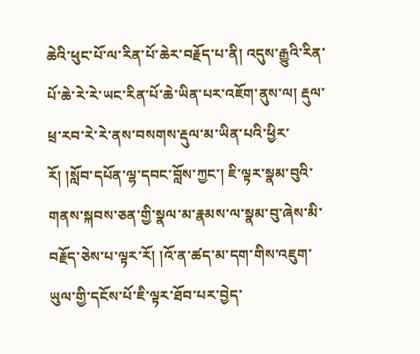ཆེའི་ཕུང་པོ་ལ་རིན་པོ་ཆེར་བརྗོད་པ་ནི། འདུས་རྒྱུའི་རིན་པོ་ཆེ་རེ་རེ་ཡང་རིན་པོ་ཆེ་ཡིན་པར་འཇོག་ནུས་ལ། རྡུལ་ཕྲ་རབ་རེ་རེ་ནས་བསགས་རྡུལ་མ་ཡིན་པའི་ཕྱིར་རོ། །སློབ་དཔོན་ལྷ་དབང་བློས་ཀྱང་། ཇི་ལྟར་སྣམ་བུའི་གནས་སྐབས་ཅན་གྱི་སྣལ་མ་རྣམས་ལ་སྣམ་བུ་ཞེས་མི་བརྗོད་ཅེས་པ་ལྟར་རོ། །འོ་ན་ཚད་མ་དག་གིས་འཇུག་ཡུལ་གྱི་དངོས་པོ་ཇི་ལྟར་ཐོབ་པར་བྱེད་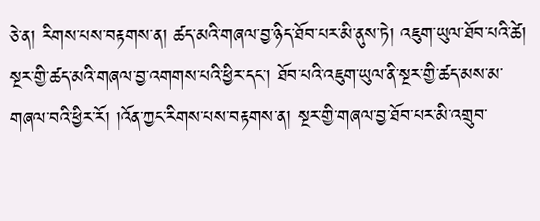ཅེ་ན། རིགས་པས་བརྟགས་ན། ཚད་མའི་གཞལ་བྱ་ཉིད་ཐོབ་པར་མི་ནུས་ཏེ། འཇུག་ཡུལ་ཐོབ་པའི་ཚེ། སྔར་གྱི་ཚད་མའི་གཞལ་བྱ་འགགས་པའི་ཕྱིར་དང་། ཐོབ་པའི་འཇུག་ཡུལ་ནི་སྔར་གྱི་ཚད་མས་མ་གཞལ་བའི་ཕྱིར་རོ། །འོན་ཀྱང་རིགས་པས་བརྟགས་ན། སྔར་གྱི་གཞལ་བྱ་ཐོབ་པར་མི་འགྲུབ་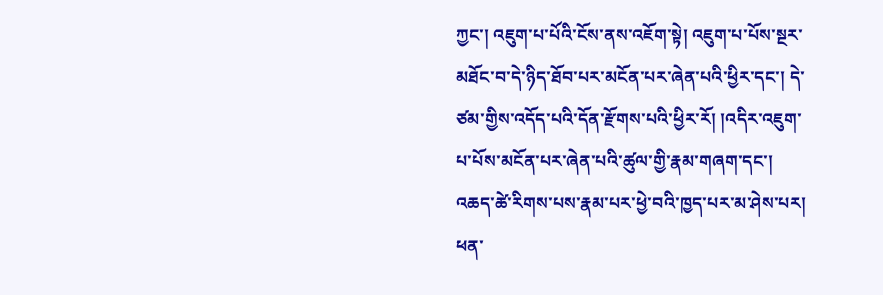ཀྱང་། འཇུག་པ་པོའི་ངོས་ནས་འཇོག་སྟེ། འཇུག་པ་པོས་སྔར་མཐོང་བ་དེ་ཉིད་ཐོབ་པར་མངོན་པར་ཞེན་པའི་ཕྱིར་དང་། དེ་ཙམ་གྱིས་འདོད་པའི་དོན་རྫོགས་པའི་ཕྱིར་རོ། །འདིར་འཇུག་པ་པོས་མངོན་པར་ཞེན་པའི་ཚུལ་གྱི་རྣམ་གཞག་དང་། འཆད་ཚེ་རིགས་པས་རྣམ་པར་ཕྱེ་བའི་ཁྱད་པར་མ་ཤེས་པར། ཕན་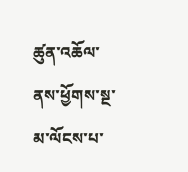ཚུན་འཆོལ་ནས་ཕྱོགས་སྔ་མ་ལོངས་པ་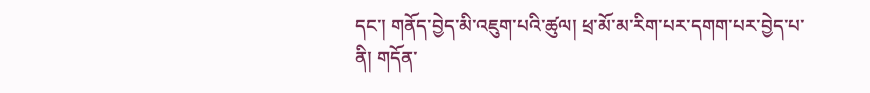དང་། གནོད་བྱེད་མི་འཇུག་པའི་ཚུལ། ཕྲ་མོ་མ་རིག་པར་དགག་པར་བྱེད་པ་ནི། གདོན་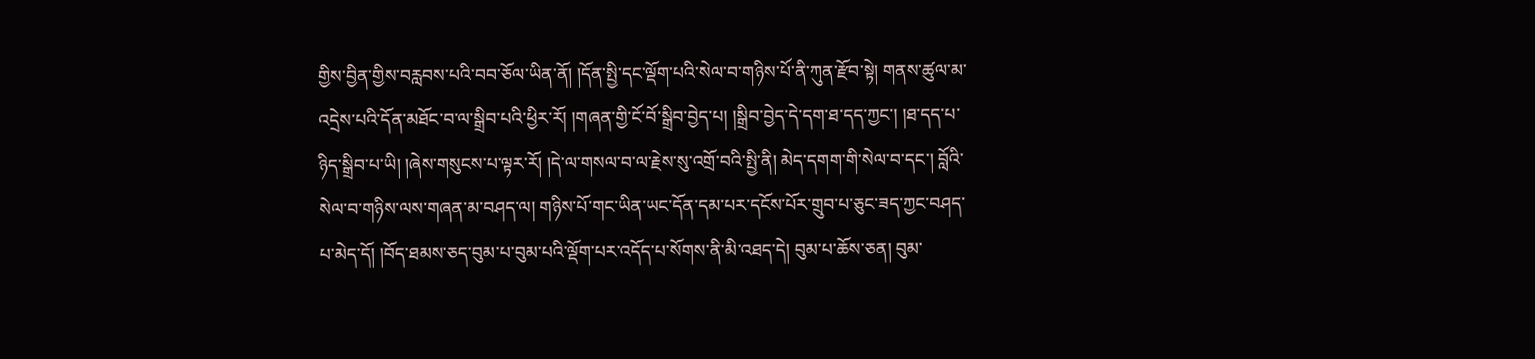གྱིས་བྱིན་གྱིས་བརླབས་པའི་བབ་ཅོལ་ཡིན་ནོ། །དོན་སྤྱི་དང་ལྡོག་པའི་སེལ་བ་གཉིས་པོ་ནི་ཀུན་རྫོབ་སྟེ། གནས་ཚུལ་མ་འདྲེས་པའི་དོན་མཐོང་བ་ལ་སྒྲིབ་པའི་ཕྱིར་རོ། །གཞན་གྱི་ངོ་བོ་སྒྲིབ་བྱེད་པ། །སྒྲིབ་བྱེད་དེ་དག་ཐ་དད་ཀྱང་། །ཐ་དད་པ་ཉིད་སྒྲིབ་པ་ཡི། །ཞེས་གསུངས་པ་ལྟར་རོ། །དེ་ལ་གསལ་བ་ལ་རྗེས་སུ་འགྲོ་བའི་སྤྱི་ནི། མེད་དགག་གི་སེལ་བ་དང་། བློའི་སེལ་བ་གཉིས་ལས་གཞན་མ་བཤད་ལ། གཉིས་པོ་གང་ཡིན་ཡང་དོན་དམ་པར་དངོས་པོར་གྲུབ་པ་ཅུང་ཟད་ཀྱང་བཤད་པ་མེད་དོ། །བོད་ཐམས་ཅད་བུམ་པ་བུམ་པའི་ལྡོག་པར་འདོད་པ་སོགས་ནི་མི་འཐད་དེ། བུམ་པ་ཆོས་ཅན། བུམ་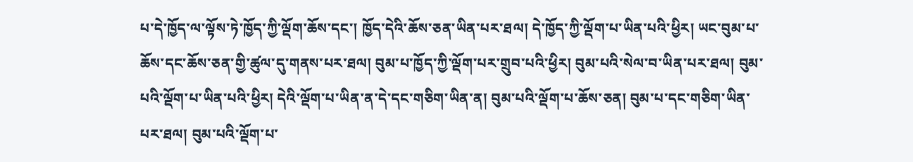པ་དེ་ཁྱོད་ལ་ལྟོས་ཏེ་ཁྱོད་ཀྱི་ལྡོག་ཆོས་དང་། ཁྱོད་དེའི་ཆོས་ཅན་ཡིན་པར་ཐལ། དེ་ཁྱོད་ཀྱི་ལྡོག་པ་ཡིན་པའི་ཕྱིར། ཡང་བུམ་པ་ཆོས་དང་ཆོས་ཅན་གྱི་ཚུལ་དུ་གནས་པར་ཐལ། བུམ་པ་ཁྱོད་ཀྱི་ལྡོག་པར་གྲུབ་པའི་ཕྱིར། བུམ་པའི་སེལ་བ་ཡིན་པར་ཐལ། བུམ་པའི་ལྡོག་པ་ཡིན་པའི་ཕྱིར། དེའི་ལྡོག་པ་ཡིན་ན་དེ་དང་གཅིག་ཡིན་ན། བུམ་པའི་ལྡོག་པ་ཆོས་ཅན། བུམ་པ་དང་གཅིག་ཡིན་པར་ཐལ། བུམ་པའི་ལྡོག་པ་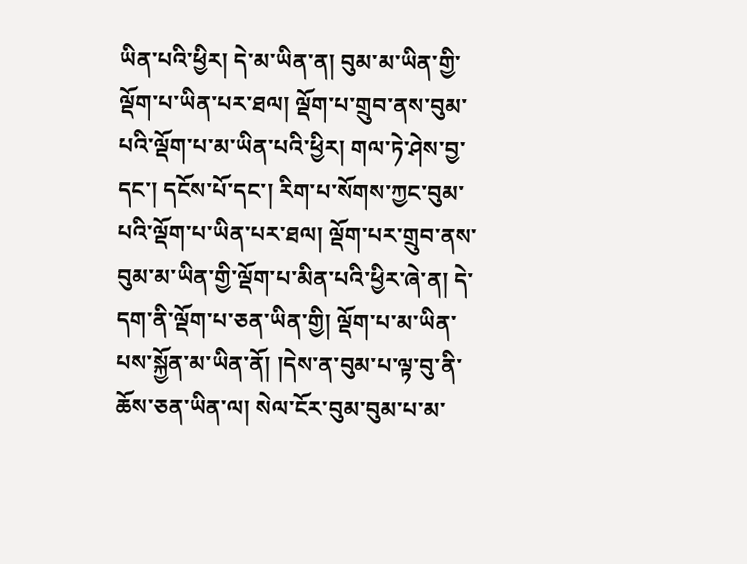ཡིན་པའི་ཕྱིར། དེ་མ་ཡིན་ན། བུམ་མ་ཡིན་གྱི་ལྡོག་པ་ཡིན་པར་ཐལ། ལྡོག་པ་གྲུབ་ནས་བུམ་པའི་ལྡོག་པ་མ་ཡིན་པའི་ཕྱིར། གལ་ཏེ་ཤེས་བྱ་དང་། དངོས་པོ་དང་། རིག་པ་སོགས་ཀྱང་བུམ་པའི་ལྡོག་པ་ཡིན་པར་ཐལ། ལྡོག་པར་གྲུབ་ནས་བུམ་མ་ཡིན་གྱི་ལྡོག་པ་མིན་པའི་ཕྱིར་ཞེ་ན། དེ་དག་ནི་ལྡོག་པ་ཅན་ཡིན་གྱི། ལྡོག་པ་མ་ཡིན་པས་སྐྱོན་མ་ཡིན་ནོ། །དེས་ན་བུམ་པ་ལྟ་བུ་ནི་ཆོས་ཅན་ཡིན་ལ། སེལ་ངོར་བུམ་བུམ་པ་མ་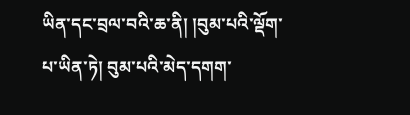ཡིན་དང་བྲལ་བའི་ཆ་ནི། །བུམ་པའི་ལྡོག་པ་ཡིན་ཏེ། བུམ་པའི་མེད་དགག་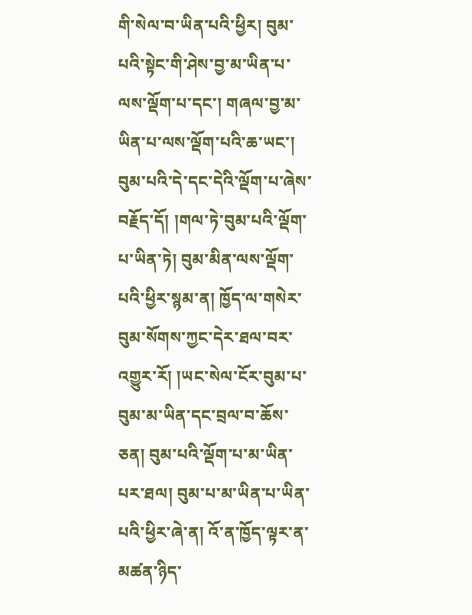གི་སེལ་བ་ཡིན་པའི་ཕྱིར། བུམ་པའི་སྟེང་གི་ཤེས་བྱ་མ་ཡིན་པ་ལས་ལྡོག་པ་དང་། གཞལ་བྱ་མ་ཡིན་པ་ལས་ལྡོག་པའི་ཆ་ཡང་། བུམ་པའི་དེ་དང་དེའི་ལྡོག་པ་ཞེས་བརྗོད་དོ། །གལ་ཏེ་བུམ་པའི་ལྡོག་པ་ཡིན་ཏེ། བུམ་མིན་ལས་ལྡོག་པའི་ཕྱིར་སྙམ་ན། ཁྱོད་ལ་གསེར་བུམ་སོགས་ཀྱང་དེར་ཐལ་བར་འགྱུར་རོ། །ཡང་སེལ་ངོར་བུམ་པ་བུམ་མ་ཡིན་དང་བྲལ་བ་ཆོས་ཅན། བུམ་པའི་ལྡོག་པ་མ་ཡིན་པར་ཐལ། བུམ་པ་མ་ཡིན་པ་ཡིན་པའི་ཕྱིར་ཞེ་ན། འོ་ན་ཁྱོད་ལྟར་ན་མཚན་ཉིད་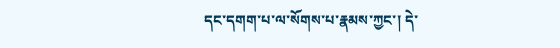དང་དགག་པ་ལ་སོགས་པ་རྣམས་ཀྱང་། དེ་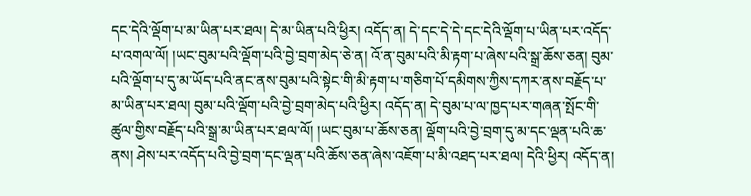དང་དེའི་ལྡོག་པ་མ་ཡིན་པར་ཐལ། དེ་མ་ཡིན་པའི་ཕྱིར། འདོད་ན། དེ་དང་དེ་དེ་དང་དེའི་ལྡོག་པ་ཡིན་པར་འདོད་པ་འགལ་ལོ། །ཡང་བུམ་པའི་ལྡོག་པའི་བྱེ་བྲག་མེད་ཅེ་ན། འོ་ན་བུམ་པའི་མི་རྟག་པ་ཞེས་པའི་སྒྲ་ཆོས་ཅན། བུམ་པའི་ལྡོག་པ་དུ་མ་ཡོད་པའི་ནང་ནས་བུམ་པའི་སྟེང་གི་མི་རྟག་པ་གཅིག་པོ་དམིགས་ཀྱིས་དཀར་ནས་བརྗོད་པ་མ་ཡིན་པར་ཐལ། བུམ་པའི་ལྡོག་པའི་བྱེ་བྲག་མེད་པའི་ཕྱིར། འདོད་ན། དེ་བུམ་པ་ལ་ཁྱད་པར་གཞན་སྤོང་གི་ཚུལ་གྱིས་བརྗོད་པའི་སྒྲ་མ་ཡིན་པར་ཐལ་ལོ། །ཡང་བུམ་པ་ཆོས་ཅན། ལྡོག་པའི་བྱེ་བྲག་དུ་མ་དང་ལྡན་པའི་ཆ་ནས། ཤེས་པར་འདོད་པའི་བྱེ་བྲག་དང་ལྡན་པའི་ཆོས་ཅན་ཞེས་འཇོག་པ་མི་འཐད་པར་ཐལ། དེའི་ཕྱིར། འདོད་ན།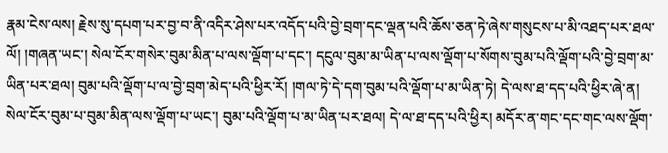རྣམ་ངེས་ལས། རྗེས་སུ་དཔག་པར་བྱ་བ་ནི་འདིར་ཤེས་པར་འདོད་པའི་བྱེ་བྲག་དང་ལྡན་པའི་ཆོས་ཅན་ཏེ་ཞེས་གསུངས་པ་མི་འཐད་པར་ཐལ་ལོ། །གཞན་ཡང་། སེལ་ངོར་གསེར་བུམ་མིན་པ་ལས་ལྡོག་པ་དང་། དངུལ་བུམ་མ་ཡིན་པ་ལས་ལྡོག་པ་སོགས་བུམ་པའི་ལྡོག་པའི་བྱེ་བྲག་མ་ཡིན་པར་ཐལ། བུམ་པའི་ལྡོག་པ་ལ་བྱེ་བྲག་མེད་པའི་ཕྱིར་རོ། །གལ་ཏེ་དེ་དག་བུམ་པའི་ལྡོག་པ་མ་ཡིན་ཏེ། དེ་ལས་ཐ་དད་པའི་ཕྱིར་ཞེ་ན། སེལ་ངོར་བུམ་པ་བུམ་མིན་ལས་ལྡོག་པ་ཡང་། བུམ་པའི་ལྡོག་པ་མ་ཡིན་པར་ཐལ། དེ་ལ་ཐ་དད་པའི་ཕྱིར། མདོར་ན་གང་དང་གང་ལས་ལྡོག་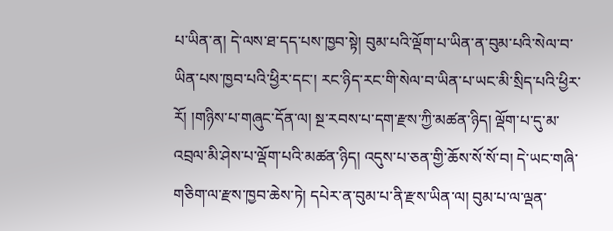པ་ཡིན་ན། དེ་ལས་ཐ་དད་པས་ཁྱབ་སྟེ། བུམ་པའི་ལྡོག་པ་ཡིན་ན་བུམ་པའི་སེལ་བ་ཡིན་པས་ཁྱབ་པའི་ཕྱིར་དང་། རང་ཉིད་རང་གི་སེལ་བ་ཡིན་པ་ཡང་མི་སྲིད་པའི་ཕྱིར་རོ། །གཉིས་པ་གཞུང་དོན་ལ། སྔ་རབས་པ་དག་རྫས་ཀྱི་མཚན་ཉིད། ལྡོག་པ་དུ་མ་འབྲལ་མི་ཤེས་པ་ལྡོག་པའི་མཚན་ཉིད། འདུས་པ་ཅན་གྱི་ཆོས་སོ་སོ་བ། དེ་ཡང་གཞི་གཅིག་ལ་རྫས་ཁྱབ་ཆེས་ཏེ། དཔེར་ན་བུམ་པ་ནི་རྫས་ཡིན་ལ། བུམ་པ་ལ་ལྡན་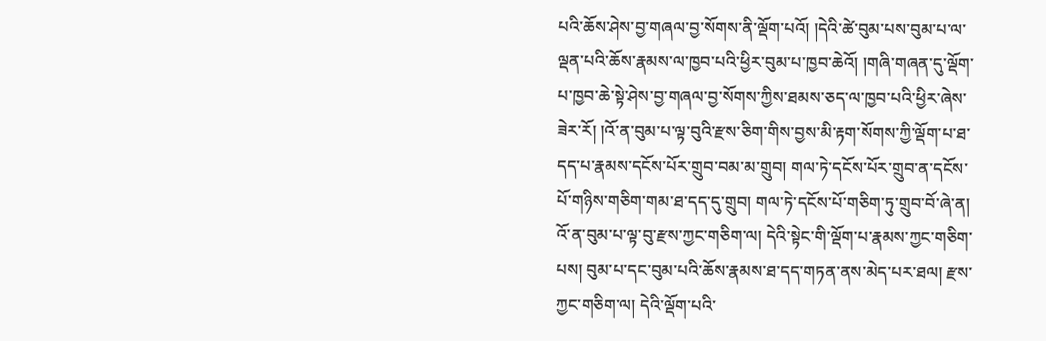པའི་ཆོས་ཤེས་བྱ་གཞལ་བྱ་སོགས་ནི་ལྡོག་པའོ། །དེའི་ཚེ་བུམ་པས་བུམ་པ་ལ་ལྡན་པའི་ཆོས་རྣམས་ལ་ཁྱབ་པའི་ཕྱིར་བུམ་པ་ཁྱབ་ཆེའོ། །གཞི་གཞན་དུ་ལྡོག་པ་ཁྱབ་ཆེ་སྟེ་ཤེས་བྱ་གཞལ་བྱ་སོགས་ཀྱིས་ཐམས་ཅད་ལ་ཁྱབ་པའི་ཕྱིར་ཞེས་ཟེར་རོ། །འོ་ན་བུམ་པ་ལྟ་བུའི་རྫས་ཅིག་གིས་བྱས་མི་རྟག་སོགས་ཀྱི་ལྡོག་པ་ཐ་དད་པ་རྣམས་དངོས་པོར་གྲུབ་བམ་མ་གྲུབ། གལ་ཏེ་དངོས་པོར་གྲུབ་ན་དངོས་པོ་གཉིས་གཅིག་གམ་ཐ་དད་དུ་གྲུབ། གལ་ཏེ་དངོས་པོ་གཅིག་ཏུ་གྲུབ་བོ་ཞེ་ན། འོ་ན་བུམ་པ་ལྟ་བུ་རྫས་ཀྱང་གཅིག་ལ། དེའི་སྟེང་གི་ལྡོག་པ་རྣམས་ཀྱང་གཅིག་པས། བུམ་པ་དང་བུམ་པའི་ཆོས་རྣམས་ཐ་དད་གཏན་ནས་མེད་པར་ཐལ། རྫས་ཀྱང་གཅིག་ལ། དེའི་ལྡོག་པའི་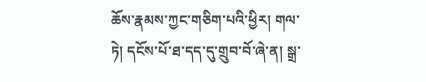ཆོས་རྣམས་ཀྱང་གཅིག་པའི་ཕྱིར། གལ་ཏེ། དངོས་པོ་ཐ་དད་དུ་གྲུབ་བོ་ཞེ་ན། སྒྲ་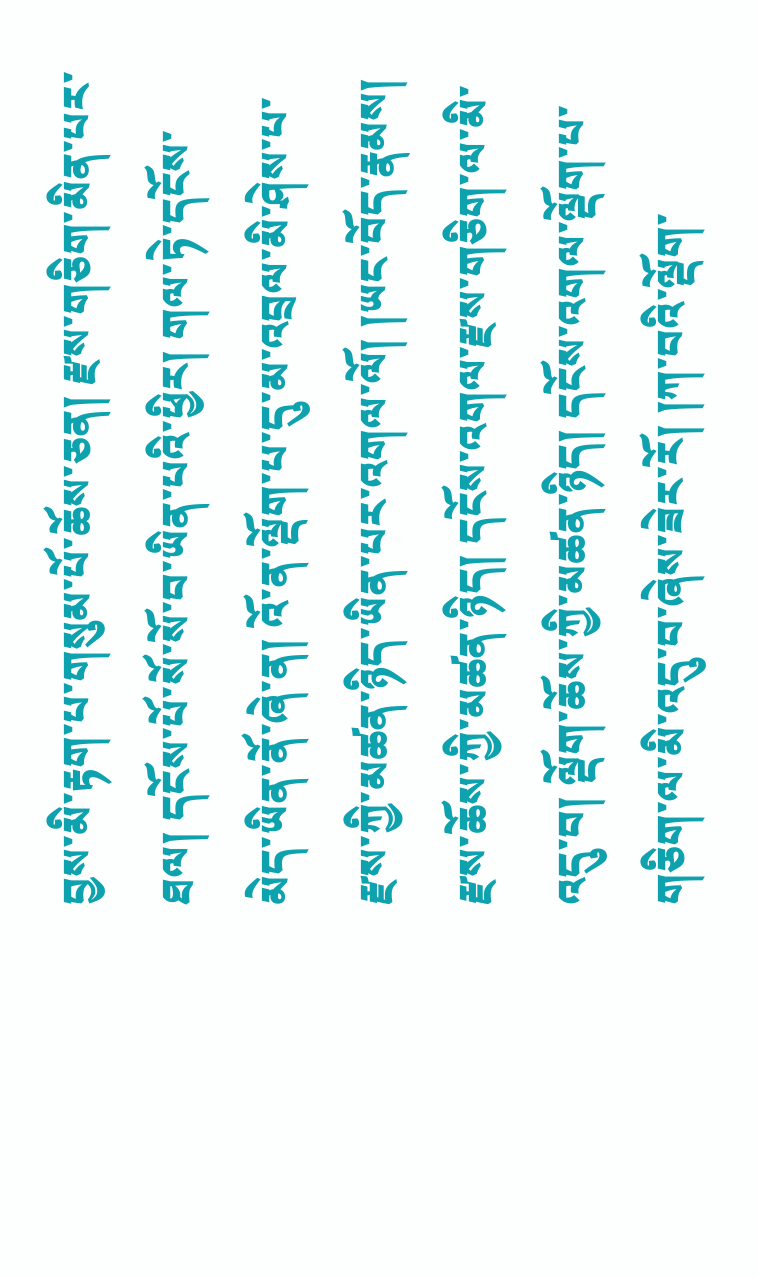བྱས་མི་རྟག་པ་གསུམ་པོ་ཆོས་ཅན། རྫས་གཅིག་མིན་པར་ཐལ། དངོས་པོ་སོ་སོ་བ་ཡིན་པའི་ཕྱིར། གལ་ཏེ་དངོས་མེད་ཡིན་ནོ་ཞེ་ན། འོ་ན་ལྡོག་པ་དུ་མ་འབྲལ་མི་ཤེས་པ་རྫས་ཀྱི་མཚན་ཉིད་ཡིན་པར་འགལ་ལོ། །ཡང་བོད་རྣམས། རྫས་ཆོས་ཀྱི་མཚན་ཉིད། དངོས་འགལ་རྫས་གཅིག་ལ་མི་འདུ་བ། ལྡོག་ཆོས་ཀྱི་མཚན་ཉིད། དངོས་འགལ་ལྡོག་པ་གཅིག་ལ་མི་འདུ་བ་ཞེས་ཟེར་རོ། །ཀ་བའི་ལྡོག་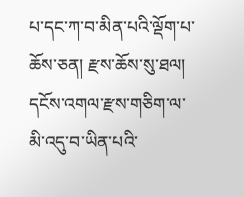པ་དང་ཀ་བ་མིན་པའི་ལྡོག་པ་ཆོས་ཅན། རྫས་ཆོས་སུ་ཐལ། དངོས་འགལ་རྫས་གཅིག་ལ་མི་འདུ་བ་ཡིན་པའི་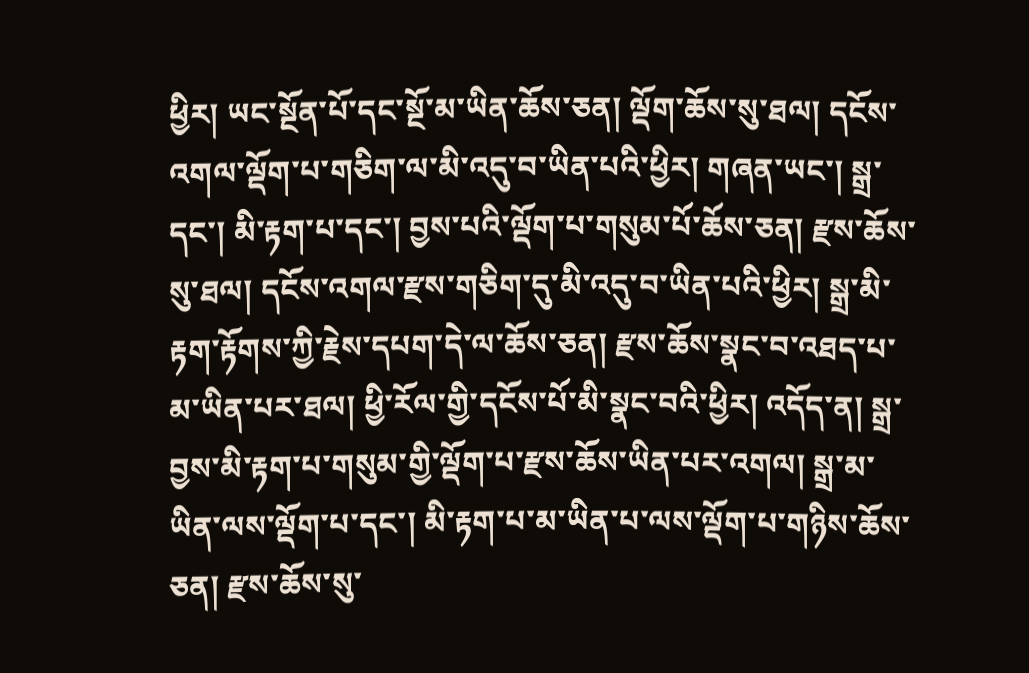ཕྱིར། ཡང་སྔོན་པོ་དང་སྔོ་མ་ཡིན་ཆོས་ཅན། ལྡོག་ཆོས་སུ་ཐལ། དངོས་འགལ་ལྡོག་པ་གཅིག་ལ་མི་འདུ་བ་ཡིན་པའི་ཕྱིར། གཞན་ཡང་། སྒྲ་དང་། མི་རྟག་པ་དང་། བྱས་པའི་ལྡོག་པ་གསུམ་པོ་ཆོས་ཅན། རྫས་ཆོས་སུ་ཐལ། དངོས་འགལ་རྫས་གཅིག་དུ་མི་འདུ་བ་ཡིན་པའི་ཕྱིར། སྒྲ་མི་རྟག་རྟོགས་ཀྱི་རྗེས་དཔག་དེ་ལ་ཆོས་ཅན། རྫས་ཆོས་སྣང་བ་འཐད་པ་མ་ཡིན་པར་ཐལ། ཕྱི་རོལ་གྱི་དངོས་པོ་མི་སྣང་བའི་ཕྱིར། འདོད་ན། སྒྲ་བྱས་མི་རྟག་པ་གསུམ་གྱི་ལྡོག་པ་རྫས་ཆོས་ཡིན་པར་འགལ། སྒྲ་མ་ཡིན་ལས་ལྡོག་པ་དང་། མི་རྟག་པ་མ་ཡིན་པ་ལས་ལྡོག་པ་གཉིས་ཆོས་ཅན། རྫས་ཆོས་སུ་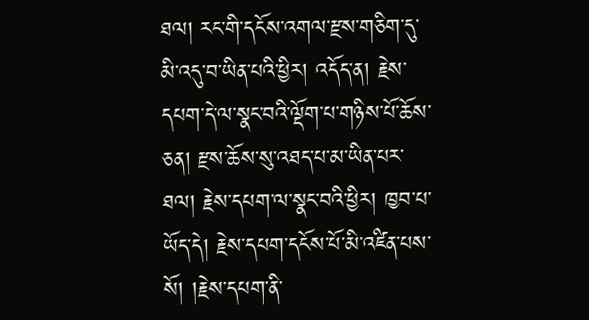ཐལ། རང་གི་དངོས་འགལ་རྫས་གཅིག་དུ་མི་འདུ་བ་ཡིན་པའི་ཕྱིར། འདོད་ན། རྗེས་དཔག་དེ་ལ་སྣང་བའི་ལྡོག་པ་གཉིས་པོ་ཆོས་ཅན། རྫས་ཆོས་སུ་འཐད་པ་མ་ཡིན་པར་ཐལ། རྗེས་དཔག་ལ་སྣང་བའི་ཕྱིར། ཁྱབ་པ་ཡོད་དེ། རྗེས་དཔག་དངོས་པོ་མི་འཛིན་པས་སོ། །རྗེས་དཔག་ནི་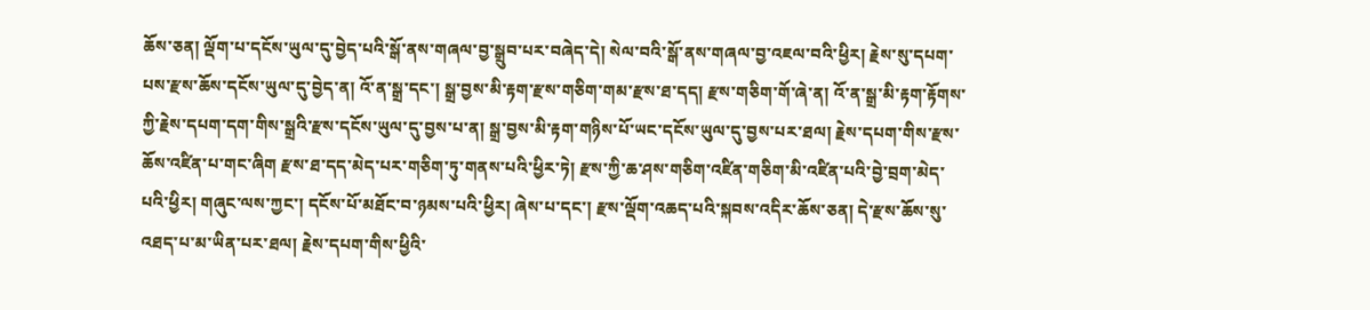ཆོས་ཅན། ལྡོག་པ་དངོས་ཡུལ་དུ་བྱེད་པའི་སྒོ་ནས་གཞལ་བྱ་སྒྲུབ་པར་བཞེད་དེ། སེལ་བའི་སྒོ་ནས་གཞལ་བྱ་འཇལ་བའི་ཕྱིར། རྗེས་སུ་དཔག་པས་རྫས་ཆོས་དངོས་ཡུལ་དུ་བྱེད་ན། འོ་ན་སྒྲ་དང་། སྒྲ་བྱས་མི་རྟག་རྫས་གཅིག་གམ་རྫས་ཐ་དད། རྫས་གཅིག་གོ་ཞེ་ན། འོ་ན་སྒྲ་མི་རྟག་རྟོགས་ཀྱི་རྗེས་དཔག་དག་གིས་སྒྲའི་རྫས་དངོས་ཡུལ་དུ་བྱས་པ་ན། སྒྲ་བྱས་མི་རྟག་གཉིས་པོ་ཡང་དངོས་ཡུལ་དུ་བྱས་པར་ཐལ། རྗེས་དཔག་གིས་རྫས་ཆོས་འཛིན་པ་གང་ཞིག རྫས་ཐ་དད་མེད་པར་གཅིག་ཏུ་གནས་པའི་ཕྱིར་ཏེ། རྫས་ཀྱི་ཆ་ཤས་གཅིག་འཛིན་གཅིག་མི་འཛིན་པའི་བྱེ་བྲག་མེད་པའི་ཕྱིར། གཞུང་ལས་ཀྱང་། དངོས་པོ་མཐོང་བ་ཉམས་པའི་ཕྱིར། ཞེས་པ་དང་། རྫས་ལྡོག་འཆད་པའི་སྐབས་འདིར་ཆོས་ཅན། དེ་རྫས་ཆོས་སུ་འཐད་པ་མ་ཡིན་པར་ཐལ། རྗེས་དཔག་གིས་ཕྱིའི་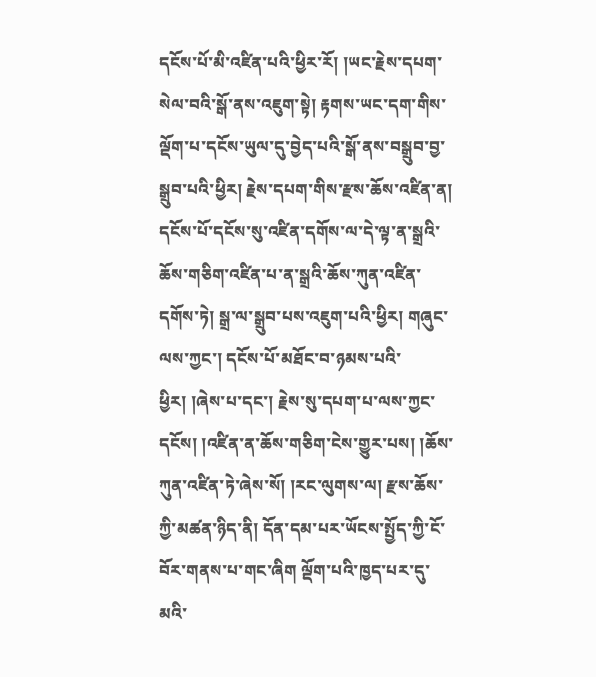དངོས་པོ་མི་འཛིན་པའི་ཕྱིར་རོ། །ཡང་རྗེས་དཔག་སེལ་བའི་སྒོ་ནས་འཇུག་སྟེ། རྟགས་ཡང་དག་གིས་ལྡོག་པ་དངོས་ཡུལ་དུ་བྱེད་པའི་སྒོ་ནས་བསྒྲུབ་བྱ་སྒྲུབ་པའི་ཕྱིར། རྗེས་དཔག་གིས་རྫས་ཆོས་འཛིན་ན། དངོས་པོ་དངོས་སུ་འཛིན་དགོས་ལ་དེ་ལྟ་ན་སྒྲའི་ཆོས་གཅིག་འཛིན་པ་ན་སྒྲའི་ཆོས་ཀུན་འཛིན་དགོས་ཏེ། སྒྲ་ལ་སྒྲུབ་པས་འཇུག་པའི་ཕྱིར། གཞུང་ལས་ཀྱང་། དངོས་པོ་མཐོང་བ་ཉམས་པའི་ཕྱིར། །ཞེས་པ་དང་། རྗེས་སུ་དཔག་པ་ལས་ཀྱང་དངོས། །འཛིན་ན་ཆོས་གཅིག་ངེས་གྱུར་པས། །ཆོས་ཀུན་འཛིན་ཏེ་ཞེས་སོ། །རང་ལུགས་ལ། རྫས་ཆོས་ཀྱི་མཚན་ཉིད་ནི། དོན་དམ་པར་ཡོངས་སྤྱོད་ཀྱི་ངོ་བོར་གནས་པ་གང་ཞིག ལྡོག་པའི་ཁྱད་པར་དུ་མའི་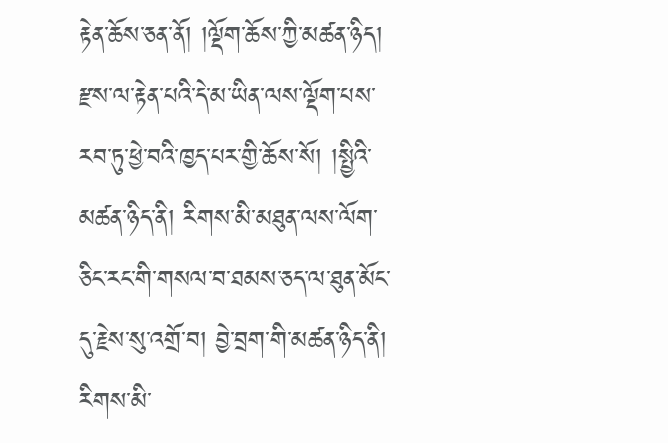རྟེན་ཆོས་ཅན་ནོ། །ལྡོག་ཆོས་ཀྱི་མཚན་ཉིད། རྫས་ལ་རྟེན་པའི་དེ་མ་ཡིན་ལས་ལྡོག་པས་རབ་ཏུ་ཕྱེ་བའི་ཁྱད་པར་གྱི་ཆོས་སོ། །སྤྱིའི་མཚན་ཉིད་ནི། རིགས་མི་མཐུན་ལས་ལོག་ཅིང་རང་གི་གསལ་བ་ཐམས་ཅད་ལ་ཐུན་མོང་དུ་རྗེས་སུ་འགྲོ་བ། བྱེ་བྲག་གི་མཚན་ཉིད་ནི། རིགས་མི་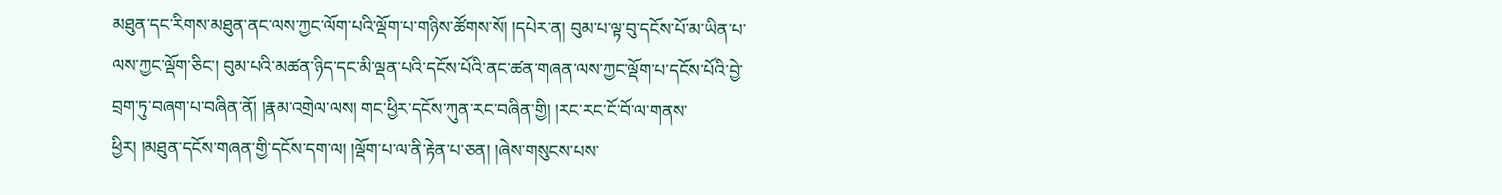མཐུན་དང་རིགས་མཐུན་ནང་ལས་ཀྱང་ལོག་པའི་ལྡོག་པ་གཉིས་ཚོགས་སོ། །དཔེར་ན། བུམ་པ་ལྟ་བུ་དངོས་པོ་མ་ཡིན་པ་ལས་ཀྱང་ལྡོག་ཅིང་། བུམ་པའི་མཚན་ཉིད་དང་མི་ལྡན་པའི་དངོས་པོའི་ནང་ཚན་གཞན་ལས་ཀྱང་ལྡོག་པ་དངོས་པོའི་བྱེ་བྲག་ཏུ་བཞག་པ་བཞིན་ནོ། །རྣམ་འགྲེལ་ལས། གང་ཕྱིར་དངོས་ཀུན་རང་བཞིན་གྱི། །རང་རང་ངོ་བོ་ལ་གནས་ཕྱིར། །མཐུན་དངོས་གཞན་གྱི་དངོས་དག་ལ། །ལྡོག་པ་ལ་ནི་རྟེན་པ་ཅན། །ཞེས་གསུངས་པས་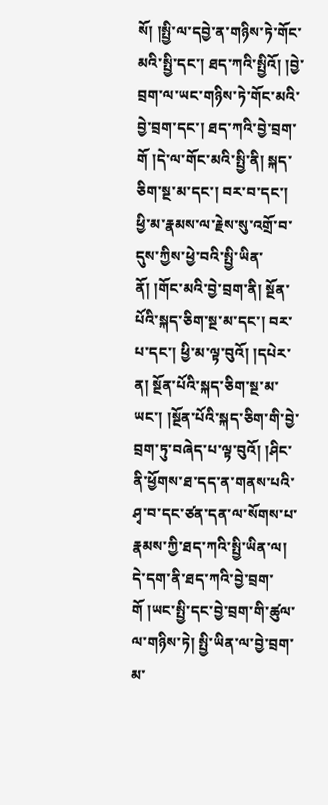སོ། །སྤྱི་ལ་དབྱེ་ན་གཉིས་ཏེ་གོང་མའི་སྤྱི་དང་། ཐད་ཀའི་སྤྱིའོ། །བྱེ་བྲག་ལ་ཡང་གཉིས་ཏེ་གོང་མའི་བྱེ་བྲག་དང་། ཐད་ཀའི་བྱེ་བྲག་གོ །དེ་ལ་གོང་མའི་སྤྱི་ནི། སྐད་ཅིག་སྔ་མ་དང་། བར་བ་དང་། ཕྱི་མ་རྣམས་ལ་རྗེས་སུ་འགྲོ་བ་དུས་ཀྱིས་ཕྱེ་བའི་སྤྱི་ཡིན་ནོ། །གོང་མའི་བྱེ་བྲག་ནི། སྔོན་པོའི་སྐད་ཅིག་སྔ་མ་དང་། བར་པ་དང་། ཕྱི་མ་ལྟ་བུའོ། །དཔེར་ན། སྔོན་པོའི་སྐད་ཅིག་སྔ་མ་ཡང་། །སྔོན་པོའི་སྐད་ཅིག་གི་བྱེ་བྲག་ཏུ་བཞེད་པ་ལྟ་བུའོ། །ཤིང་ནི་ཕྱོགས་ཐ་དད་ན་གནས་པའི་ཤྭ་བ་དང་ཙན་དན་ལ་སོགས་པ་རྣམས་ཀྱི་ཐད་ཀའི་སྤྱི་ཡིན་ལ། དེ་དག་ནི་ཐད་ཀའི་བྱེ་བྲག་གོ །ཡང་སྤྱི་དང་བྱེ་བྲག་གི་ཚུལ་ལ་གཉིས་ཏེ། སྤྱི་ཡིན་ལ་བྱེ་བྲག་མ་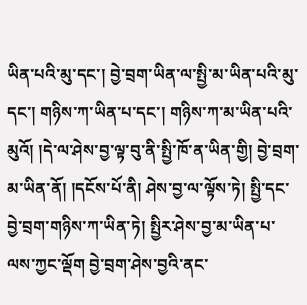ཡིན་པའི་མུ་དང་། བྱེ་བྲག་ཡིན་ལ་སྤྱི་མ་ཡིན་པའི་མུ་དང་། གཉིས་ཀ་ཡིན་པ་དང་། གཉིས་ཀ་མ་ཡིན་པའི་མུའོ། །དེ་ལ་ཤེས་བྱ་ལྟ་བུ་ནི་སྤྱི་ཁོ་ན་ཡིན་གྱི། བྱེ་བྲག་མ་ཡིན་ནོ། །དངོས་པོ་ནི། ཤེས་བྱ་ལ་ལྟོས་ཏེ། སྤྱི་དང་བྱེ་བྲག་གཉིས་ཀ་ཡིན་ཏེ། སྤྱིར་ཤེས་བྱ་མ་ཡིན་པ་ལས་ཀྱང་ལྡོག བྱེ་བྲག་ཤེས་བྱའི་ནང་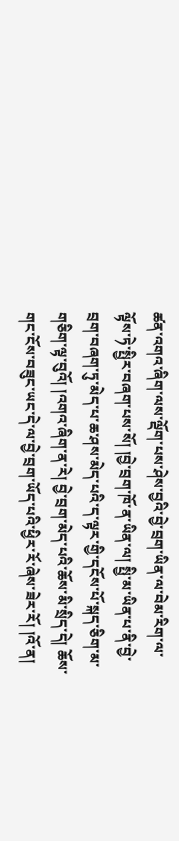ཚན་འགའ་ཞིག་ལས་ལྡོག་པས་ཤེས་བྱའི་བྱེ་བྲག་ཡིན་ལ་བེམ་རིག་ལ་ལྟོས་ཏེ་སྤྱིར་བཞག་པས་སོ། །བྱེ་བྲག་ཁོ་ན་ཡིན་ལ། སྤྱི་མ་ཡིན་པ་ནི་བྱེ་བྲག་བཞག་ཏུ་མེད་པ་ཆ་ཤས་མེད་པའི་ད་ལྟར་གྱི་དངོས་པོ་སྐད་ཅིག་མ་གཅིག་ལྟ་བུའོ། །འགའ་ཞིག་ན་རེ། བྱེ་བྲག་མེད་པའི་ཆོས་མི་སྲིད་དེ། ཆོས་གང་ངོས་བཟུང་ཡང་དེ་ལ་བྱེ་བྲག་ཡོད་པའི་ཕྱིར་རོ་ཞེས་ཟེར་རོ། །འོ་ན།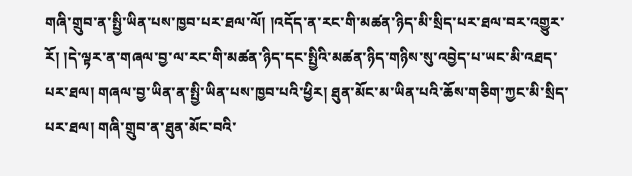གཞི་གྲུབ་ན་སྤྱི་ཡིན་པས་ཁྱབ་པར་ཐལ་ལོ། །འདོད་ན་རང་གི་མཚན་ཉིད་མི་སྲིད་པར་ཐལ་བར་འགྱུར་རོ། །དེ་ལྟར་ན་གཞལ་བྱ་ལ་རང་གི་མཚན་ཉིད་དང་སྤྱིའི་མཚན་ཉིད་གཉིས་སུ་འབྱེད་པ་ཡང་མི་འཐད་པར་ཐལ། གཞལ་བྱ་ཡིན་ན་སྤྱི་ཡིན་པས་ཁྱབ་པའི་ཕྱིར། ཐུན་མོང་མ་ཡིན་པའི་ཆོས་གཅིག་ཀྱང་མི་སྲིད་པར་ཐལ། གཞི་གྲུབ་ན་ཐུན་མོང་བའི་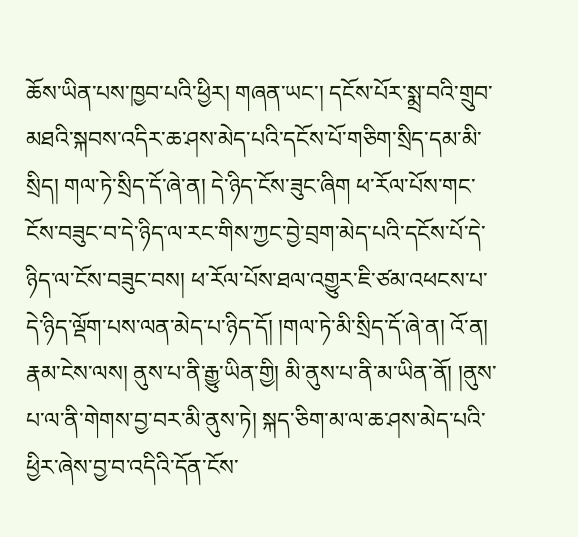ཆོས་ཡིན་པས་ཁྱབ་པའི་ཕྱིར། གཞན་ཡང་། དངོས་པོར་སྨྲ་བའི་གྲུབ་མཐའི་སྐབས་འདིར་ཆ་ཤས་མེད་པའི་དངོས་པོ་གཅིག་སྲིད་དམ་མི་སྲིད། གལ་ཏེ་སྲིད་དོ་ཞེ་ན། དེ་ཉིད་ངོས་ཟུང་ཞིག ཕ་རོལ་པོས་གང་ངོས་བཟུང་བ་དེ་ཉིད་ལ་རང་གིས་ཀྱང་བྱེ་བྲག་མེད་པའི་དངོས་པོ་དེ་ཉིད་ལ་ངོས་བཟུང་བས། ཕ་རོལ་པོས་ཐལ་འགྱུར་ཇི་ཙམ་འཕངས་པ་དེ་ཉིད་ལྡོག་པས་ལན་མེད་པ་ཉིད་དོ། །གལ་ཏེ་མི་སྲིད་དོ་ཞེ་ན། འོ་ན། རྣམ་ངེས་ལས། ནུས་པ་ནི་རྒྱུ་ཡིན་གྱི། མི་ནུས་པ་ནི་མ་ཡིན་ནོ། །ནུས་པ་ལ་ནི་གེགས་བྱ་བར་མི་ནུས་ཏེ། སྐད་ཅིག་མ་ལ་ཆ་ཤས་མེད་པའི་ཕྱིར་ཞེས་བྱ་བ་འདིའི་དོན་ངོས་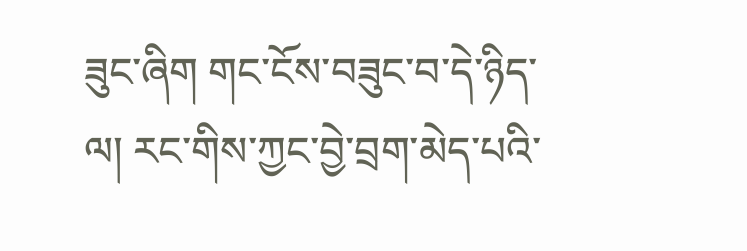ཟུང་ཞིག གང་ངོས་བཟུང་བ་དེ་ཉིད་ལ། རང་གིས་ཀྱང་བྱེ་བྲག་མེད་པའི་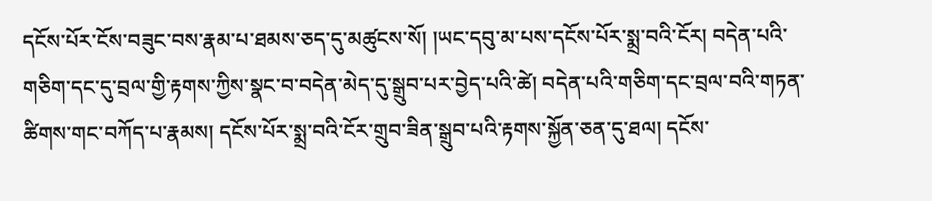དངོས་པོར་ངོས་བཟུང་བས་རྣམ་པ་ཐམས་ཅད་དུ་མཚུངས་སོ། །ཡང་དབུ་མ་པས་དངོས་པོར་སྨྲ་བའི་ངོར། བདེན་པའི་གཅིག་དང་དུ་བྲལ་གྱི་རྟགས་ཀྱིས་སྣང་བ་བདེན་མེད་དུ་སྒྲུབ་པར་བྱེད་པའི་ཚེ། བདེན་པའི་གཅིག་དང་བྲལ་བའི་གཏན་ཚིགས་གང་བཀོད་པ་རྣམས། དངོས་པོར་སྨྲ་བའི་ངོར་གྲུབ་ཟིན་སྒྲུབ་པའི་རྟགས་སྐྱོན་ཅན་དུ་ཐལ། དངོས་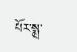པོར་སྨྲ་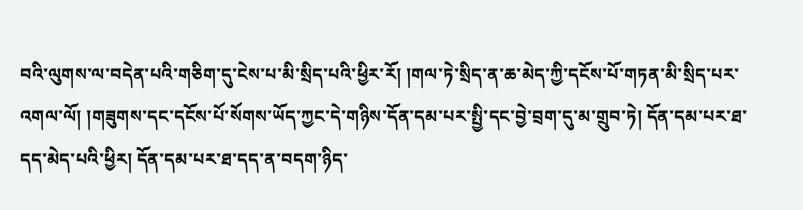བའི་ལུགས་ལ་བདེན་པའི་གཅིག་དུ་ངེས་པ་མི་སྲིད་པའི་ཕྱིར་རོ། །གལ་ཏེ་སྲིད་ན་ཆ་མེད་ཀྱི་དངོས་པོ་གཏན་མི་སྲིད་པར་འགལ་ལོ། །གཟུགས་དང་དངོས་པོ་སོགས་ཡོད་ཀྱང་དེ་གཉིས་དོན་དམ་པར་སྤྱི་དང་བྱེ་བྲག་དུ་མ་གྲུབ་ཏེ། དོན་དམ་པར་ཐ་དད་མེད་པའི་ཕྱིར། དོན་དམ་པར་ཐ་དད་ན་བདག་ཉིད་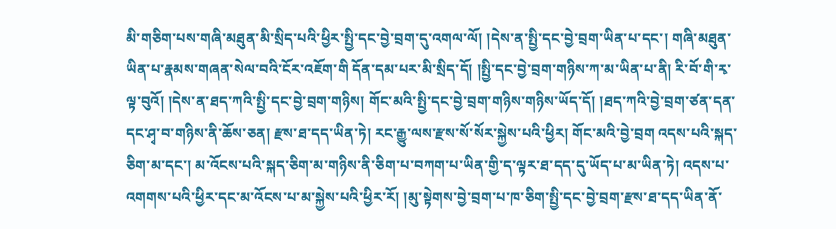མི་གཅིག་པས་གཞི་མཐུན་མི་སྲིད་པའི་ཕྱིར་སྤྱི་དང་བྱེ་བྲག་དུ་འགལ་ལོ། །དེས་ན་སྤྱི་དང་བྱེ་བྲག་ཡིན་པ་དང་། གཞི་མཐུན་ཡིན་པ་རྣམས་གཞན་སེལ་བའི་ངོར་འཇོག་གི དོན་དམ་པར་མི་སྲིད་དོ། །སྤྱི་དང་བྱེ་བྲག་གཉིས་ཀ་མ་ཡིན་པ་ནི། རི་བོ་གི་རྭ་ལྟ་བུའོ། །དེས་ན་ཐད་ཀའི་སྤྱི་དང་བྱེ་བྲག་གཉིས། གོང་མའི་སྤྱི་དང་བྱེ་བྲག་གཉིས་གཉིས་ཡོད་དོ། །ཐད་ཀའི་བྱེ་བྲག་ཙན་དན་དང་ཤྭ་བ་གཉིས་ནི་ཆོས་ཅན། རྫས་ཐ་དད་ཡིན་ཏེ། རང་རྒྱུ་ལས་རྫས་སོ་སོར་སྐྱེས་པའི་ཕྱིར། གོང་མའི་བྱེ་བྲག འདས་པའི་སྐད་ཅིག་མ་དང་། མ་འོངས་པའི་སྐད་ཅིག་མ་གཉིས་ནི་ཅིག་པ་བཀག་པ་ཡིན་གྱི་ད་ལྟར་ཐ་དད་དུ་ཡོད་པ་མ་ཡིན་ཏེ། འདས་པ་འགགས་པའི་ཕྱིར་དང་མ་འོངས་པ་མ་སྐྱེས་པའི་ཕྱིར་རོ། །མུ་སྟེགས་བྱེ་བྲག་པ་ཁ་ཅིག་སྤྱི་དང་བྱེ་བྲག་རྫས་ཐ་དད་ཡིན་ནོ་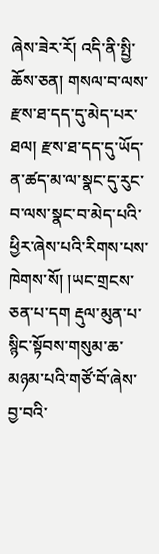ཞེས་ཟེར་རོ། འདི་ནི་སྤྱི་ཆོས་ཅན། གསལ་བ་ལས་རྫས་ཐ་དད་དུ་མེད་པར་ཐལ། རྫས་ཐ་དད་དུ་ཡོད་ན་ཚད་མ་ལ་སྣང་དུ་རུང་བ་ལས་སྣང་བ་མེད་པའི་ཕྱིར་ཞེས་པའི་རིགས་པས་ཁེགས་སོ། །ཡང་གྲངས་ཅན་པ་དག རྡུལ་མུན་པ་སྙིང་སྟོབས་གསུམ་ཆ་མཉམ་པའི་གཙོ་བོ་ཞེས་བྱ་བའི་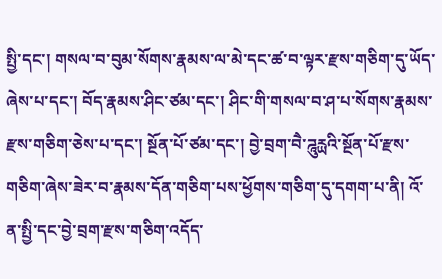སྤྱི་དང་། གསལ་བ་བུམ་སོགས་རྣམས་ལ་མེ་དང་ཚ་བ་ལྟར་རྫས་གཅིག་དུ་ཡོད་ཞེས་པ་དང་། བོད་རྣམས་ཤིང་ཙམ་དང་། ཤིང་གི་གསལ་བ་ཤ་པ་སོགས་རྣམས་རྫས་གཅིག་ཅེས་པ་དང་། སྔོན་པོ་ཙམ་དང་། བྱེ་བྲག་བཻ་ཌཱུརྻའི་སྔོན་པོ་རྫས་གཅིག་ཞེས་ཟེར་བ་རྣམས་དོན་གཅིག་པས་ཕྱོགས་གཅིག་དུ་དགག་པ་ནི། འོ་ན་སྤྱི་དང་བྱེ་བྲག་རྫས་གཅིག་འདོད་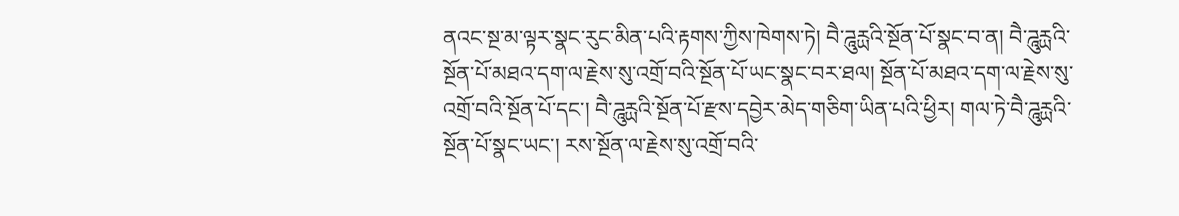ནའང་སྔ་མ་ལྟར་སྣང་རུང་མིན་པའི་རྟགས་ཀྱིས་ཁེགས་ཏེ། བཻ་ཌཱུརྻའི་སྔོན་པོ་སྣང་བ་ན། བཻ་ཌཱུརྻའི་སྔོན་པོ་མཐའ་དག་ལ་རྗེས་སུ་འགྲོ་བའི་སྔོན་པོ་ཡང་སྣང་བར་ཐལ། སྔོན་པོ་མཐའ་དག་ལ་རྗེས་སུ་འགྲོ་བའི་སྔོན་པོ་དང་། བཻ་ཌཱུརྻའི་སྔོན་པོ་རྫས་དབྱེར་མེད་གཅིག་ཡིན་པའི་ཕྱིར། གལ་ཏེ་བཻ་ཌཱུརྻའི་སྔོན་པོ་སྣང་ཡང་། རས་སྔོན་ལ་རྗེས་སུ་འགྲོ་བའི་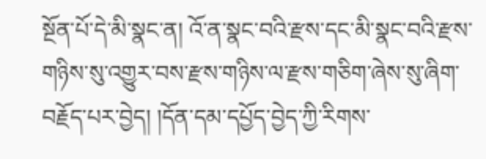སྔོན་པོ་དེ་མི་སྣང་ན། འོ་ན་སྣང་བའི་རྫས་དང་མི་སྣང་བའི་རྫས་གཉིས་སུ་འགྱུར་བས་རྫས་གཉིས་ལ་རྫས་གཅིག་ཞེས་སུ་ཞིག་བརྗོད་པར་བྱེད། །དོན་དམ་དཔྱོད་བྱེད་ཀྱི་རིགས་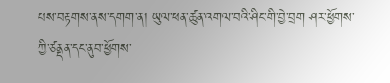པས་བརྟགས་ནས་དགག་ན། ཡུལ་ཕན་ཚུན་འགལ་བའི་ཤིང་གི་བྱེ་བྲག ཤར་ཕྱོགས་ཀྱི་ཙནྡན་དང་ནུབ་ཕྱོགས་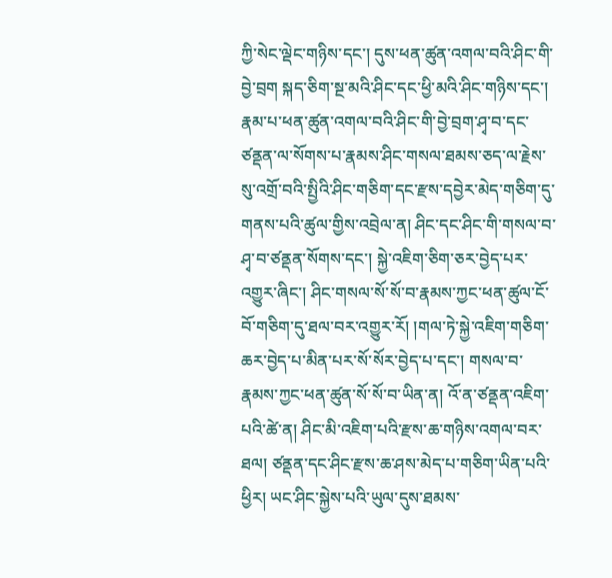ཀྱི་སེང་ལྡེང་གཉིས་དང་། དུས་ཕན་ཚུན་འགལ་བའི་ཤིང་གི་བྱེ་བྲག སྐད་ཅིག་སྔ་མའི་ཤིང་དང་ཕྱི་མའི་ཤིང་གཉིས་དང་། རྣམ་པ་ཕན་ཚུན་འགལ་བའི་ཤིང་གི་བྱེ་བྲག་ཤྭ་བ་དང་ཙནྡན་ལ་སོགས་པ་རྣམས་ཤིང་གསལ་ཐམས་ཅད་ལ་རྗེས་སུ་འགྲོ་བའི་སྤྱིའི་ཤིང་གཅིག་དང་རྫས་དབྱེར་མེད་གཅིག་དུ་གནས་པའི་ཚུལ་གྱིས་འབྲེལ་ན། ཤིང་དང་ཤིང་གི་གསལ་བ་ཤྭ་བ་ཙནྡན་སོགས་དང་། སྐྱེ་འཇིག་ཅིག་ཅར་བྱེད་པར་འགྱུར་ཞིང་། ཤིང་གསལ་སོ་སོ་བ་རྣམས་ཀྱང་ཕན་ཚུལ་ངོ་བོ་གཅིག་དུ་ཐལ་བར་འགྱུར་རོ། །གལ་ཏེ་སྐྱེ་འཇིག་གཅིག་ཆར་བྱེད་པ་མིན་པར་སོ་སོར་བྱེད་པ་དང་། གསལ་བ་རྣམས་ཀྱང་ཕན་ཚུན་སོ་སོ་བ་ཡིན་ན། འོ་ན་ཙནྡན་འཇིག་པའི་ཚེ་ན། ཤིང་མི་འཇིག་པའི་རྫས་ཆ་གཉིས་འགལ་བར་ཐལ། ཙནྡན་དང་ཤིང་རྫས་ཆ་ཤས་མེད་པ་གཅིག་ཡིན་པའི་ཕྱིར། ཡང་ཤིང་སྐྱེས་པའི་ཡུལ་དུས་ཐམས་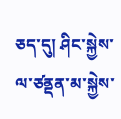ཅད་དུ། ཤིང་སྐྱེས་ལ་ཙནྡན་མ་སྐྱེས་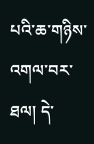པའི་ཆ་གཉིས་འགལ་བར་ཐལ། དེ་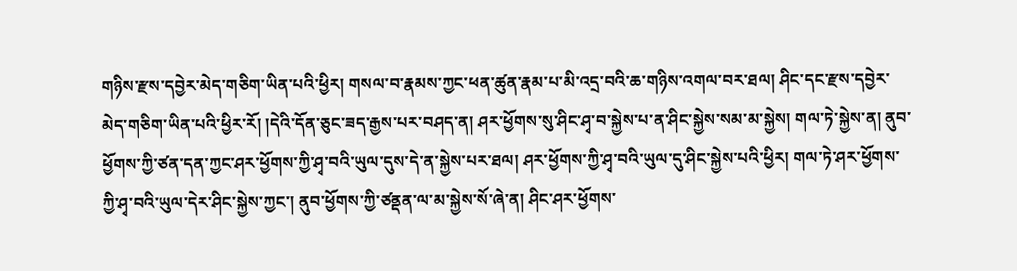གཉིས་རྫས་དབྱེར་མེད་གཅིག་ཡིན་པའི་ཕྱིར། གསལ་བ་རྣམས་ཀྱང་ཕན་ཚུན་རྣམ་པ་མི་འདྲ་བའི་ཆ་གཉིས་འགལ་བར་ཐལ། ཤིང་དང་རྫས་དབྱེར་མེད་གཅིག་ཡིན་པའི་ཕྱིར་རོ། །དེའི་དོན་ཅུང་ཟད་རྒྱས་པར་བཤད་ན། ཤར་ཕྱོགས་སུ་ཤིང་ཤྭ་བ་སྐྱེས་པ་ན་ཤིང་སྐྱེས་སམ་མ་སྐྱེས། གལ་ཏེ་སྐྱེས་ན། ནུབ་ཕྱོགས་ཀྱི་ཙན་དན་ཀྱང་ཤར་ཕྱོགས་ཀྱི་ཤྭ་བའི་ཡུལ་དུས་དེ་ན་སྐྱེས་པར་ཐལ། ཤར་ཕྱོགས་ཀྱི་ཤྭ་བའི་ཡུལ་དུ་ཤིང་སྐྱེས་པའི་ཕྱིར། གལ་ཏེ་ཤར་ཕྱོགས་ཀྱི་ཤྭ་བའི་ཡུལ་དེར་ཤིང་སྐྱེས་ཀྱང་། ནུབ་ཕྱོགས་ཀྱི་ཙནྡན་ལ་མ་སྐྱེས་སོ་ཞེ་ན། ཤིང་ཤར་ཕྱོགས་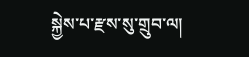སྐྱེས་པ་རྫས་སུ་གྲུབ་ལ།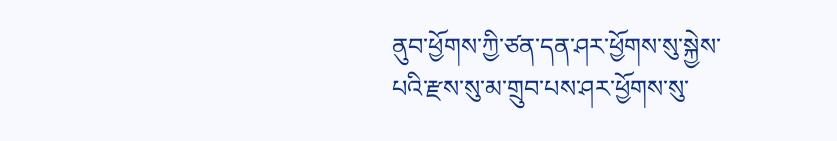ནུབ་ཕྱོགས་ཀྱི་ཙན་དན་ཤར་ཕྱོགས་སུ་སྐྱེས་པའི་རྫས་སུ་མ་གྲུབ་པས་ཤར་ཕྱོགས་སུ་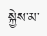སྐྱེས་མ་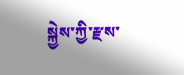སྐྱེས་ཀྱི་རྫས་